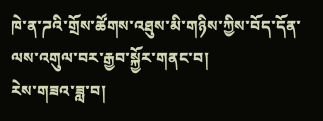ཁེ་ན་ཌའི་གྲོས་ཚོགས་འཐུས་མི་གཉིས་ཀྱིས་བོད་དོན་ལས་འགུལ་བར་རྒྱབ་སྐྱོར་གནང་བ།
རེས་གཟའ་ཟླ་བ།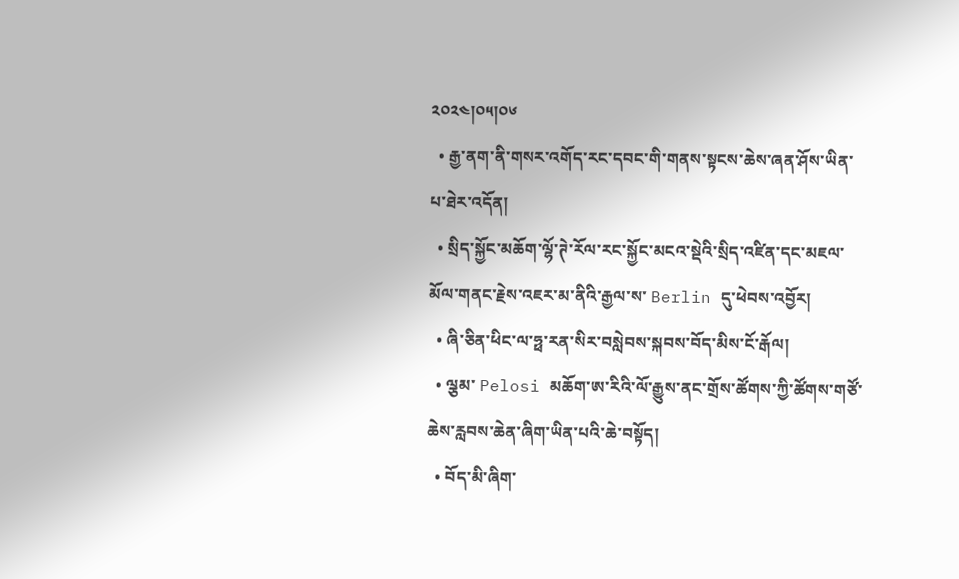༢༠༢༤།༠༥།༠༦
  • རྒྱ་ནག་ནི་གསར་འགོད་རང་དབང་གི་གནས་སྟངས་ཆེས་ཞན་ཤོས་ཡིན་པ་ཐེར་འདོན།
  • སྲིད་སྐྱོང་མཆོག་ལྷོ་ཊེ་རོལ་རང་སྐྱོང་མངའ་སྡེའི་སྲིད་འཛིན་དང་མཇལ་མོལ་གནང་རྗེས་འཇར་མ་ནིའི་རྒྱལ་ས་ Berlin དུ་ཕེབས་འབྱོར།
  • ཞི་ཅིན་ཕིང་ལ་ཧྥ་རན་སིར་བསླེབས་སྐབས་བོད་མིས་ངོ་རྒོལ།
  • ལྕམ་ Pelosi མཆོག་ཨ་རིའི་ལོ་རྒྱུས་ནང་གྲོས་ཚོགས་ཀྱི་ཚོགས་གཙོ་ཆེས་རླབས་ཆེན་ཞིག་ཡིན་པའི་ཆེ་བསྟོད།
  • བོད་མི་ཞིག་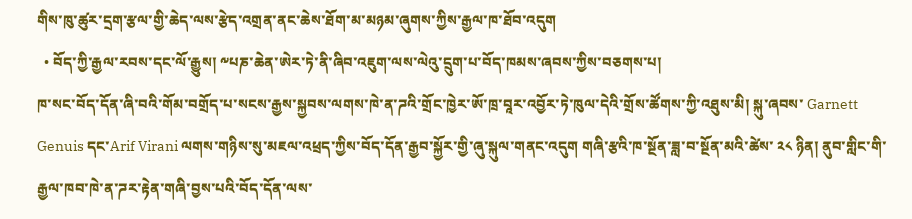གིས་ཁུ་ཚུར་དྲག་རྩལ་གྱི་ཆེད་ལས་རྩེད་འགྲན་ནང་ཆེས་ཐོག་མ་མཉམ་ཞུགས་ཀྱིས་རྒྱལ་ཁ་ཐོབ་འདུག
  • བོད་ཀྱི་རྒྱལ་རབས་དང་ལོ་རྒྱུས། ༸པཎ་ཆེན་ཨེར་ཏེ་ནི་ཞིབ་འཇུག་ལས་ལེའུ་དྲུག་པ་བོད་ཁམས་ཞབས་ཀྱིས་བཅགས་པ།
ཁ་སང་བོད་དོན་ཞི་བའི་གོམ་བགྲོད་པ་སངས་རྒྱས་སྐྱབས་ལགས་ཁེ་ན་ཌའི་གྲོང་ཁྱེར་ཨོ་ཁྲ་བཱར་འབྱོར་ཏེ་ཁུལ་དེའི་གྲོས་ཚོགས་ཀྱི་འཐུས་མི། སྐུ་ཞབས་ Garnett Genuis དང་Arif Virani ལགས་གཉིས་སུ་མཇལ་འཕྲད་ཀྱིས་བོད་དོན་རྒྱབ་སྐྱོར་གྱི་ཞུ་སྐུལ་གནང་འདུག གཞི་རྩའི་ཁ་སྔོན་ཟླ་བ་སྔོན་མའི་ཚེས་ ༢༨ ཉིན། ནུབ་གླིང་གི་རྒྱལ་ཁབ་ཁེ་ན་ཌར་རྟེན་གཞི་བྱས་པའི་བོད་དོན་ལས་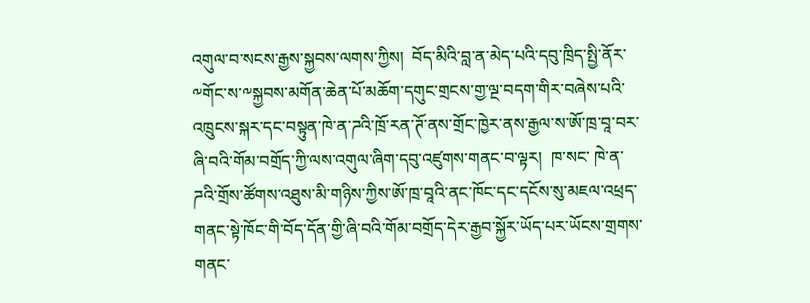འགུལ་བ་སངས་རྒྱས་སྐྱབས་ལགས་ཀྱིས།  བོད་མིའི་བླ་ན་མེད་པའི་དབུ་ཁྲིད་སྤྱི་ནོར་༸གོང་ས་༸སྐྱབས་མགོན་ཆེན་པོ་མཆོག་དགུང་གྲངས་གྱ་ལྔ་བདག་གིར་བཞེས་པའི་འཁྲུངས་སྐར་དང་བསྟུན་ཁེ་ན་ཌའི་ཁྲོ་རན་ཊོ་ནས་གྲོང་ཁྱེར་ནས་རྒྱལ་ས་ཨོ་ཁྲ་བཱ་བར་ཞི་བའི་གོམ་བགྲོད་ཀྱི་ལས་འགུལ་ཞིག་དབུ་འཛུགས་གནང་བ་ལྟར།  ཁ་སང་ ཁེ་ན་ཌའི་གྲོས་ཚོགས་འཐུས་མི་གཉིས་ཀྱིས་ཨོ་ཁྲ་བཱའི་ནང་ཁོང་དང་དངོས་སུ་མཇལ་འཕྲད་གནང་སྟེ་ཁོང་གི་བོད་དོན་གྱི་ཞི་བའི་གོམ་བགྲོད་དེར་རྒྱབ་སྐྱོར་ཡོད་པར་ཡོངས་གྲགས་གནང་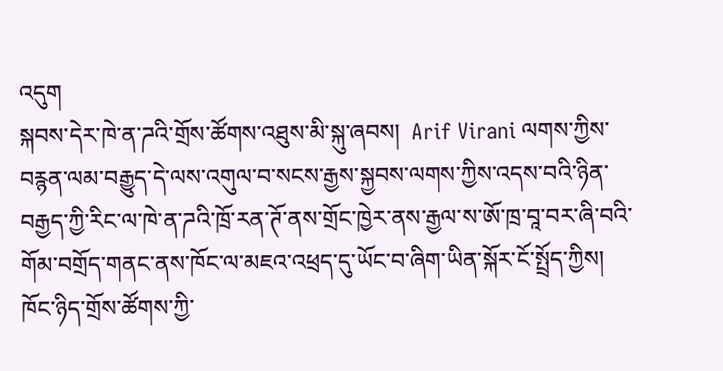འདུག
སྐབས་དེར་ཁེ་ན་ཌའི་གྲོས་ཚོགས་འཐུས་མི་སྐུ་ཞབས།  Arif Virani ལགས་ཀྱིས་བརྙན་ལམ་བརྒྱུད་དེ་ལས་འགུལ་བ་སངས་རྒྱས་སྐྱབས་ལགས་ཀྱིས་འདས་བའི་ཉིན་བརྒྱད་ཀྱི་རིང་ལ་ཁེ་ན་ཌའི་ཁྲོ་རན་ཊོ་ནས་གྲོང་ཁྱེར་ནས་རྒྱལ་ས་ཨོ་ཁྲ་བཱ་བར་ཞི་བའི་གོམ་བགྲོད་གནང་ནས་ཁོང་ལ་མཇའ་འཕྲད་དུ་ཡོང་བ་ཞིག་ཡིན་སྐོར་ངོ་སྤྲོད་ཀྱིས།  ཁོང་ཉིད་གྲོས་ཚོགས་ཀྱི་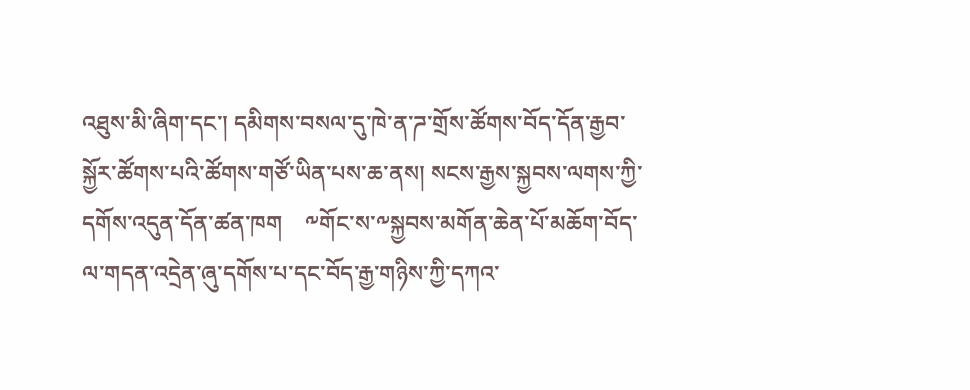འཐུས་མི་ཞིག་དང་། དམིགས་བསལ་དུ་ཁེ་ན་ཌ་གྲོས་ཚོགས་བོད་དོན་རྒྱབ་སྐྱོར་ཚོགས་པའི་ཚོགས་གཙོ་ཡིན་པས་ཆ་ནས། སངས་རྒྱས་སྐྱབས་ལགས་ཀྱི་དགོས་འདུན་དོན་ཚན་ཁག    ༸གོང་ས་༸སྐྱབས་མགོན་ཆེན་པོ་མཆོག་བོད་ལ་གདན་འདྲེན་ཞུ་དགོས་པ་དང་བོད་རྒྱ་གཉིས་ཀྱི་དཀའ་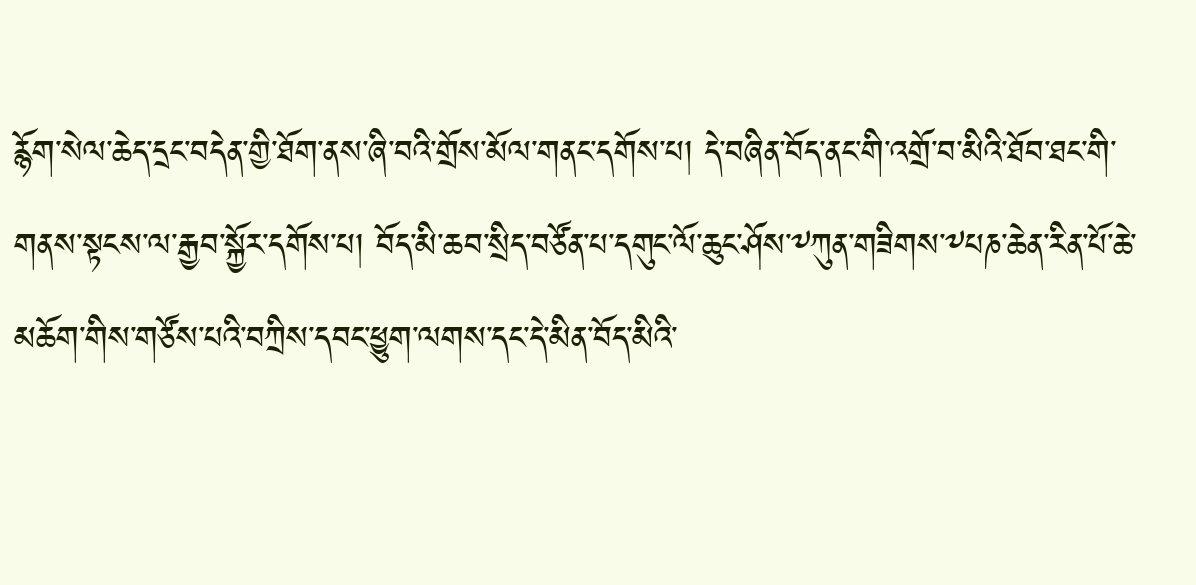རྙོག་སེལ་ཆེད་དྲང་བདེན་གྱི་ཐོག་ནས་ཞི་བའི་གྲོས་མོལ་གནང་དགོས་པ། དེ་བཞིན་བོད་ནང་གི་འགྲོ་བ་མིའི་ཐོབ་ཐང་གི་གནས་སྟངས་ལ་རྒྱབ་སྐྱོར་དགོས་པ། བོད་མི་ཆབ་སྲིད་བཙོན་པ་དགུང་ལོ་ཆུང་ཤོས་༸ཀུན་གཟིགས་༸པཎ་ཆེན་རིན་པོ་ཆེ་མཆོག་གིས་གཙོས་པའི་བཀྲིས་དབང་ཕྱུག་ལགས་དང་དེ་མིན་བོད་མིའི་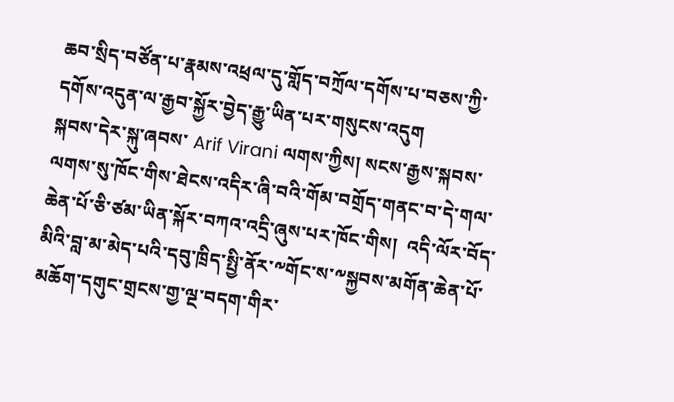ཆབ་སྲིད་བཙོན་པ་རྣམས་འཕྲལ་དུ་གློད་བཀྲོལ་དགོས་པ་བཅས་ཀྱི་དགོས་འདུན་ལ་རྒྱབ་སྐྱོར་བྱེད་རྒྱུ་ཡིན་པར་གསུངས་འདུག
སྐབས་དེར་སྐུ་ཞབས་ Arif Virani ལགས་ཀྱིས། སངས་རྒྱས་སྐབས་ལགས་སུ་ཁོང་གིས་ཐེངས་འདིར་ཞི་བའི་གོམ་བགྲོད་གནང་བ་དེ་གལ་ཆེན་པོ་ཅི་ཙམ་ཡིན་སྐོར་བཀའ་འདྲི་ཞུས་པར་ཁོང་གིས།  འདི་ལོར་བོད་མིའི་བླ་མ་མེད་པའི་དབུ་ཁྲིད་སྤྱི་ནོར་༸གོང་ས་༸སྐྱབས་མགོན་ཆེན་པོ་མཆོག་དགུང་གྲངས་གྱ་ལྔ་བདག་གིར་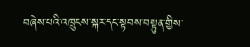བཞེས་པའི་འཁྲུངས་སྐར་དང་སྟབས་བསྟུན་གྱིས་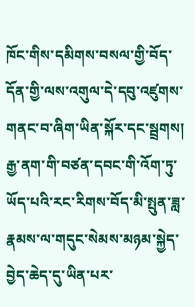ཁོང་གིས་དམིགས་བསལ་གྱི་བོད་དོན་གྱི་ལས་འགུལ་དེ་དབུ་འཛུགས་གནང་བ་ཞིག་ཡིན་སྐོར་དང་སྦྲགས། རྒྱ་ནག་གི་བཙན་དབང་གི་འོག་ཏུ་ཡོད་པའི་རང་རིགས་བོད་མི་སྤུན་ཟླ་རྣམས་ལ་གདུང་སེམས་མཉམ་སྐྱེད་བྱེད་ཆེད་དུ་ཡིན་པར་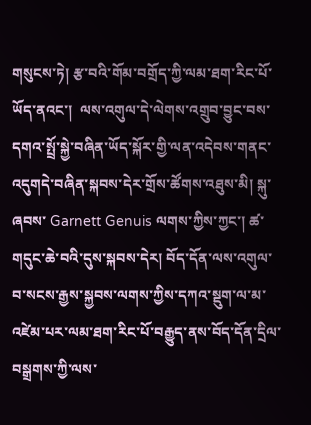གསུངས་ཏེ། རྩ་བའི་གོམ་བགྲོད་ཀྱི་ལམ་ཐག་རིང་པོ་ཡོད་ནའང་།  ལས་འགུལ་དེ་ལེགས་འགྲུབ་བྱུང་བས་དགའ་སྤྲོ་སྐྱེ་བཞིན་ཡོད་སྐོར་གྱི་ལན་འདེབས་གནང་འདུགདེ་བཞིན་སྐབས་དེར་གྲོས་ཚོགས་འཐུས་མི། སྐུ་ཞབས་ Garnett Genuis ལགས་ཀྱིས་ཀྱང་། ཚ་གདུང་ཆེ་བའི་དུས་སྐབས་དེར། བོད་དོན་ལས་འགུལ་བ་སངས་རྒྱས་སྐྱབས་ལགས་ཀྱིས་དཀའ་སྡུག་ལ་མ་འཛེམ་པར་ལམ་ཐག་རིང་པོ་བརྒྱུད་ནས་བོད་དོན་དྲིལ་བསྒྲགས་ཀྱི་ལས་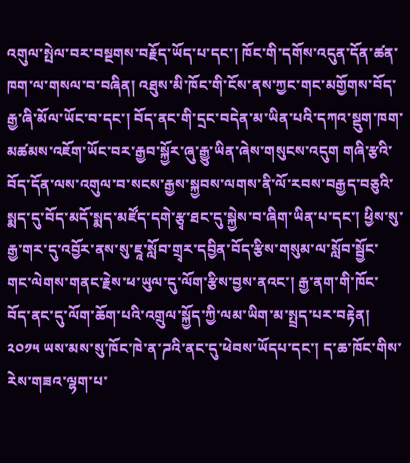འགུལ་སྤེལ་བར་བསྔགས་བརྗོད་ཡོད་པ་དང་། ཁོང་གི་དགོས་འདུན་དོན་ཚན་ཁག་ལ་གསལ་བ་བཞིན། འཐུས་མི་ཁོང་གི་ངོས་ནས་ཀྱང་གང་མགྱོགས་བོད་རྒྱ་ཞི་མོལ་ཡོང་བ་དང་། བོད་ནང་གི་དྲང་བདེན་མ་ཡིན་པའི་དཀའ་སྡུག་ཁག་མཚམས་འཇོག་ཡོང་བར་རྒྱབ་སྐྱོར་ཞུ་རྒྱུ་ཡིན་ཞེས་གསུངས་འདུག གཞི་རྩའི་བོད་དོན་ལས་འགུལ་བ་སངས་རྒྱས་སྐྱབས་ལགས་ནི་ལོ་རབས་བརྒྱད་བཅུའི་སྨད་དུ་བོད་མདོ་སྨད་མཛོད་དགེ་རྩྭ་ཐང་དུ་སྐྱེས་བ་ཞིག་ཡིན་པ་དང་། ཕྱིས་སུ་རྒྱ་གར་དུ་འབྱོར་ནས་སུ་ཇཱ་སློབ་གྲྭར་དབྱིན་བོད་རྩིས་གསུམ་ལ་སློབ་སྦྱོང་གང་ལེགས་གནང་རྗེས་ཕ་ཡུལ་དུ་ལོག་རྩིས་བྱས་ནའང་། རྒྱ་ནག་གི་ཁོང་བོད་ནང་དུ་ལོག་ཆོག་པའི་འགྲུལ་སྐྱོད་ཀྱི་ལམ་ཡིག་མ་སྤྲད་པར་བརྟེན། ༢༠༡༥ ཡས་མས་སུ་ཁོང་ཁེ་ན་ཌའི་ནང་དུ་ཕེབས་ཡོདཔ་དང་། ད་ཆ་ཁོང་གིས་རེས་གཟའ་ལྷག་པ་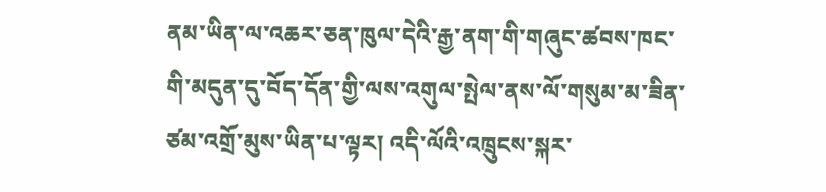ནམ་ཡིན་ལ་འཆར་ཅན་ཁུལ་དེའི་རྒྱ་ནག་གི་གཞུང་ཚབས་ཁང་གི་མདུན་དུ་བོད་དོན་གྱི་ལས་འགུལ་སྤེལ་ནས་ལོ་གསུམ་མ་ཟིན་ཙམ་འགྲོ་མུས་ཡིན་པ་ལྟར། འདི་ལོའི་འཁྲུངས་སྐར་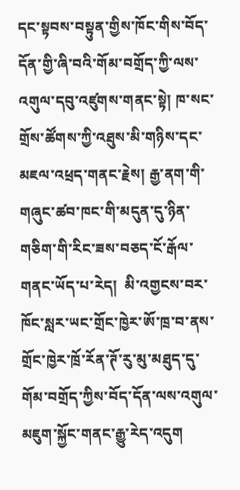དང་སྟབས་བསྟུན་གྱིས་ཁོང་གིས་བོད་དོན་གྱི་ཞི་བའི་གོམ་བགྲོད་ཀྱི་ལས་འགུལ་དབུ་འཛུགས་གནང་སྟེ། ཁ་སང་གྲོས་ཚོགས་ཀྱི་འཐུས་མི་གཉིས་དང་མཇལ་འཕྲད་གནང་རྗེས། རྒྱ་ནག་གི་གཞུང་ཚབ་ཁང་གི་མདུན་དུ་ཉིན་གཅིག་གི་རིང་ཟས་བཅད་ངོ་རྒོལ་གནང་ཡོད་པ་རེད།  མི་འགྱངས་བར་ཁོང་སླར་ཡང་གྲོང་ཁྱེར་ཨོ་ཁྲ་བ་ནས་གྲོང་ཁྱེར་ཁྲོ་རོན་ཊོ་རུ་མུ་མཐུད་དུ་གོམ་བགྲོད་ཀྱིས་བོད་དོན་ལས་འགུལ་མཇུག་སྐྱོང་གནང་རྒྱུ་རེད་འདུག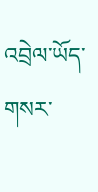འབྲེལ་ཡོད་གསར་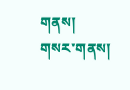གནས།
གསར་གནས།